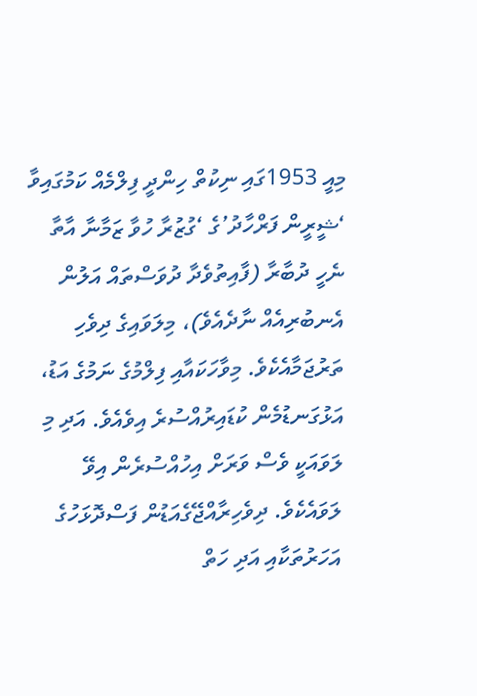މިއީ 1953ގައި ނިކުތް ހިންދީ ފިލްމެއް ކަމުގައިވާ ‘ޝީރީން ފަރްހާދު’ގެ ‘ގުޒުރާ ހުވާ ޒަމާނާ އާތާ ނެހީ ދުބާރާ (ފާއިތުވެދާ ދުވަސްތައް އަލުން އެނބުރިއެއް ނާދެއެވެ)، މިލަވައިގެ ދިވެހި ތަރުޖަމާއެކެވެ. މިވާހަކައާއި ފިލްމުގެ ނަމުގެ އަޑު، އަޅުގަނޑުމެން ކުޑައިރުއްސުރެ އިވެއެވެ. އަދި މި ލަވައަކީ ވެސް ވަރަށް އިހުއްސުރެން އިވޭ ލަވައެކެވެ. ދިވެހިރާއްޖޭގެއަޑުން ފަސްދޮޅަހުގެ އަހަރުތަކާއި އަދި ހަތް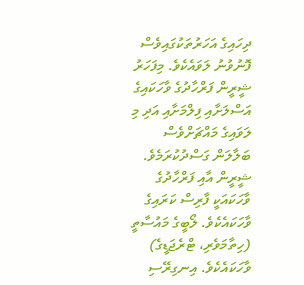ދިހައިގެ އަހަރުތަކުގައިވެސް ފޮނުވުނު ލަވައެކެވެ. މިފަހަރު ޝީރީން ފަރްހާދުގެ ވާހަކައިގެ އަސްލަށާއި ފިލްމަށާއި އަދި މި ލަވައިގެ މައްޗަށްވެސް ބަލާލަން ގަސްދުކުރަމެވެ.
ޝީރީން އާއި ފަރްހާދުގެ ވާހަކައަކީ ފާރިސް ކަރައިގެ ވާހަކައެކެވެ. ލޯބީގެ މައުސާތީ (ހިތާމަވެރި، ޓްރެޖަޑީގެ) ވާހަކައެކެވެ. އިނގިރޭސި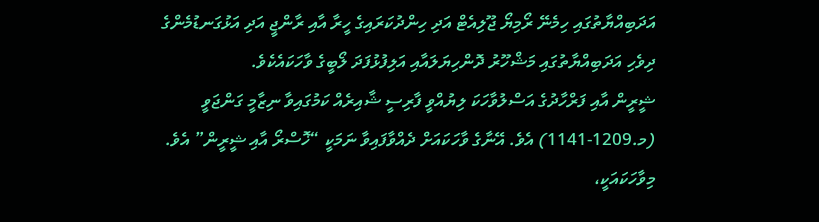އަދަބިއްޔާތުގައި ހިމެނޭ ރޯމިޔޯ ޖޫލިއެޓް އަދި ހިންދުކަރައިގެ ހީރާ އާއި ރާންޖީ އަދި އަޅުގަނޑުމެންގެ ދިވެހި އަދަބިއްޔާތުގައި މަޝްހޫރު ދޮންހިޔަލައާއި އަލިފުޅުފަދަ ލޯބީގެ ވާހަކައެކެވެ.
ޝީރީން އާއި ފަރްހާދުގެ އަސްލުވާހަކަ ލިޔުއްވީ ފާރިސީ ޝާއިރެއް ކަމުގައިވާ ނިޒާމީ ގަންޖަވީ (މ.1209-1141) އެވެ. އޭނާގެ ވާހަކައަށް ދެއްވާފައިވާ ނަމަކީ “ޚޮސްރޯ އާއި ޝީރީން” އެވެ. މިވާހަކައަކީ،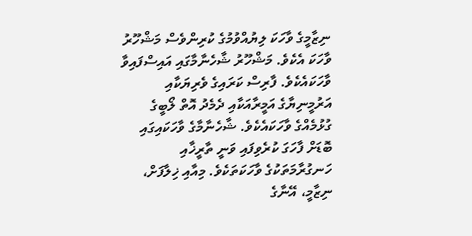ނިޒާމީގެ ވާހަކަ ލިޔުއްވުމުގެ ކުރިންވެސް މަޝްހޫރު ވާހަކަ އެކެވެ. މަޝްހޫރު ޝާހެނާމާގައި އައިސްފައިވާ ވާހަކައެކެވެ. ފާރިސް ކަރައިގެ ވެރިޔަކާއި އަރުމީނިޔާގެ އަމީރާއަކާއި ދެމެދު އޮތް ލޯބީގެ ގުޅުމެއްގެ ވާހަކައެކެވެ. ޝާހެނާމާގެ ވާހަކައިގައި ބޮޑަށް ފާހަގަ ކުރެވިފައި ވަނީ ތާރީޚާއި ހަނގުރާމަތަކުގެ ވާހަކަތަކެވެ. މިއާއި ޚިލާފަށް، ނިޒާމީ، އޭނާގެ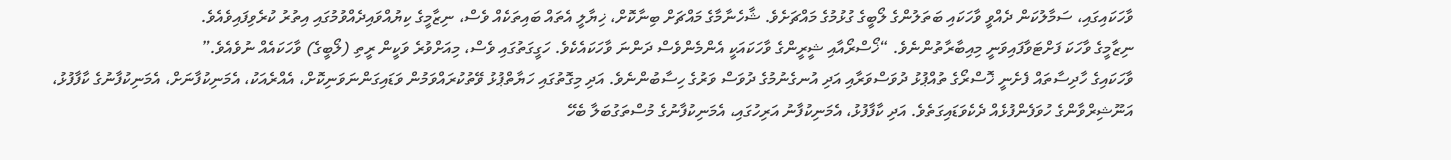ވާހަކައިގައި، ސަމާލުކަން ދެއްވީ ވާހަކައި ބަތަލުންގެ ލޯބީގެ ގުޅުމުގެ މައްޗަށެވެ. ޝާހެނާމާގެ މައްޗަށް ބިނާކޮށް، ޚިޔާލީ އެތައް ބައިތަކެއް ވެސް، ނިޒާމީގެ ކިޔުއްވައިދެއްވުމުގައި އިތުރު ކުރެވިފައިވެއެވެ.
ނިޒާމީގެ ވާހަކަ ފަށްޓަވާފައިވަނީ މިއިބާރާތުންނެވެ. “ޚޯސްރޯއާއި ޝީރީންގެ ވާހަކައަކީ އެންމެންވެސް ދަންނަ ވާހަކައެކެވެ. ހަގީގަތުގައި ވެސް، މިއަށްވުރެ ވަކީން ރީތި (ލޯބީގެ) ވާހަކައެއް ނުވެއެވެ.”
ވާހަކައިގެ ހާދިސާތައް ފެށެނީ ޚޮސްރޯގެ ތުއްޕުޅު ދުވަސްވަރާއި އަދި އުނގެނުމުގެ ދުވަސް ވަރުގެ ހިސާބުންނެވެ. އަދި މިގޮތުގައި ހަޔާތްޕުޅު ވޭތުކުރައްވަމުން ވަޑައިގަންނަވަނިކޮށް، އެއްރެއަކު، އެމަނިކުފާނަށް، އެމަނިކުފާނުގެ ކާފާފުޅު، އަނޫޝިރްވާންގެ ހުވަފެންފުޅެއް ދެކެވަޑައިގަތެވެ. އަދި ކާފާފުޅު، އެމަނިކުފާނު އަރިހުގައި، އެމަނިކުފާނުގެ މުސްތަގުބަލާ ބެހޭ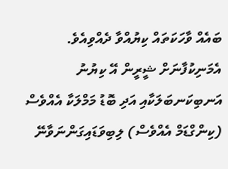ބައެއް ވާހަކަތައް ކިޔުއްވާ ދެއްވިއެވެ. އެމަނިކުފާނަށް ޝީރީން އޭ ކިޔުނު އަނބިކަނބަލަކާއި އަދި ބޮޑު މަމްލަކާ އެއްވެސް (ކިންގްޑަމް އެއްވެސް) ލިބިވަޑައިގަންނަވާނޭ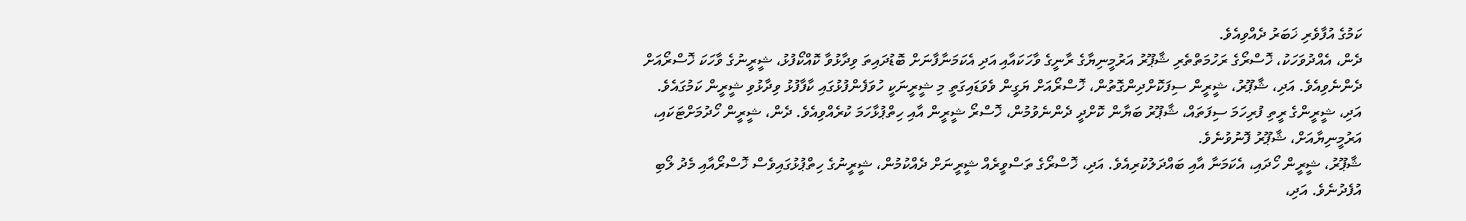ކަމުގެ އުފާވެރި ޚަބަރު ދެއްވިއެވެ.
ދެން، އެއްދުވަހަކު، ޚޮސްރޯގެ ރަހުމަތްތެރި ޝާޕޫރު އަރުމީނިޔާގެ ރާނީގެ ވާހަކައާއި އަދި އެކަމަނާފާނަށް ބޮޑުދައިތަ ވިދާޅުވާ ކޮއްކޯފުޅު، ޝީރީނުގެ ވާހަކަ ޚޮސްރޯއަށް ދެންނެވިއެވެ. އަދި، ޝާޕޫރު، ޝީރީން ސިފަކޮށްދިންގޮތުން، ޚޮސްރޯއަށް ޔަގީން ވެވަޑައިގަތީ މި ޝީރީނަކީ ހުވަފެންފުޅުގައި ކާފާފުޅު ވިދާޅުވި ޝީރީން ކަމުގައެވެ. އަދި، ޝީރީންގެ ރީތި ފުރިހަމަ ސިފަތައް، ޝާޕޫރު ބަޔާން ކޮށްދީ ދެންނެވުމުން، ޚޮސްރޯ ޝީރީން އާއި ހިތްޕުޅާހަމަ ކުރެއްވިއެވެ. ދެން، ޝީރީން ހޯދުމަށްޓަކައި، އަރުމީނިޔާއަށް، ޝާޕޫރު ފޮނުވުނެވެ.
ޝާޕޫރު، ޝީރީން ހޯދައި، އެކަމަނާ އާއި ބައްދަލުކުރިއެވެ. އަދި، ޚޮސްރޯގެ ތަސްވީރެއް ޝީރީނަށް ދެއްކުމުން، ޝީރީނުގެ ހިތްޕުޅުގައިވެސް ޚޮސްރޯއާއި މެދު ލޯބި އުފެދުނެވެ. އަދި،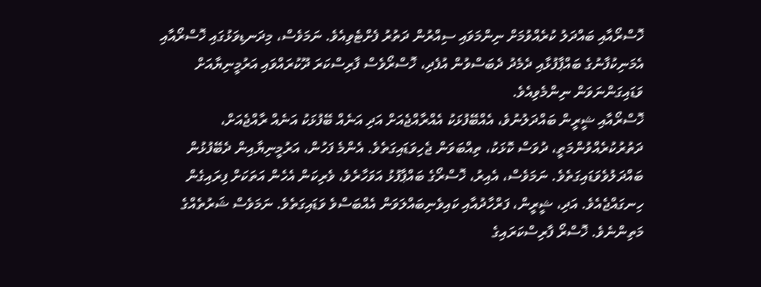ޚޮސްރޯއާއި ބައްދަލު ކުރެއްވުމަށް ނިންމަވައި ސިއްރުން ދަތުރު ފެށްޓެވިއެވެ. ނަމަވެސް، މިދަނޑިވަޅުގައި ޚޮސްރޯއާއި އެމަނިކުފާނުގެ ބައްޕާފުޅާއި ދެމެދު ދެބަސްވުން އުފެދި، ޚޮސްރޯވެސް ފާރިސްކަރަ ދޫކުރައްވައި އަރުމީނިޔާއަށް ވަޑައިގަންނަވަން ނިންމެވިއެވެ.
ޚޮސްރޯއާއި ޝީރީން ބައްދަލުނުވެ، އެއްބޭފުޅަކު އެއްރާއްޖެއަށް އަދި އަނެއް ބޭފުޅަކު އަނެއް ރާއްޖެއަށް، ދަތުރުކުރެއްވުންމަތީ، ދުވަސް ކޮޅަކު، ތިއްބަވަން ޖެހިވަޑައިގަތެވެ. އެންމެ ފަހުން، އަރުމީނިޔާއިން ދެބޭފުޅުން ބައްދަލުވެވަޑައިގަތެވެ. ނަމަވެސް، އެއިރު، ޚޮސްރޯގެ ބައްޕާފުޅު އަވަހާރެވެ، ވެރިކަން އެހެން އަތަކަށް ފިރައިގެން ހިނގައްޖެއެވެ. އަދި، ޝީރީން، ފަރްހާދުއާއި ކައިވެނިބައްލަވަން އެއްބަސްވެ ވަޑައިގަތެވެ. ނަމަވެސް ޝަރުތެއްގެ މަތިންނެވެ. ޚޮސްރޯ ފާރިސްކަރައިގެ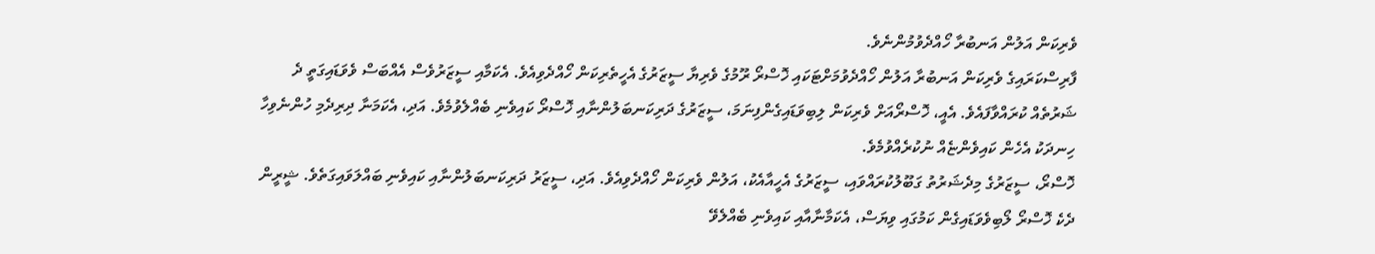ވެރިކަން އަލުން އަނބުރާ ހޯއްދެވުމުންނެވެ.
ފާރިސްކަރައިގެ ވެރިކަން އަނބުރާ އަލުން ހޯއްދެވުމަށްޓަކައި ޚޮސްރޯ ރޫމުގެ ވެރިޔާ ސީޒަރުގެ އެހީތެރިކަން ހޯއްދެވިއެވެ. އެކަމާއި ސީޒަރުވެސް އެއްބަސް ވެވަޑައިގަތީ ދެ ޝަރުތެއް ކުރައްވާފައެވެ. އެއީ، ޚޮސްރޯއަށް ވެރިކަން ލިބިވަޑައިގެންފިނަމަ، ސީޒަރުގެ ދަރިކަނބަލުންނާއި ޚޮސްރޯ ކައިވެނި ބެއްލެވުމެވެ. އަދި، އެކަމަނާ ދިރިދެމި ހުންނެވިހާ ހިނދަކު އެހެން ކައިވެންޏެއް ނުކުރެއްވުމެވެ.
ޚޮސްރޯ، ސީޒަރުގެ މިދެޝަރުތު ގަބޫލުކުރައްވައި، ސީޒަރުގެ އެހީއާއެކު، އަލުން ވެރިކަން ހޯއްދެވިއެވެ. އަދި، ސީޒަރު ދަރިކަނބަލުންނާއި ކައިވެނި ބައްލަވައިގަތެވެ. ޝީރީން ދެކެ ޚޮސްރޯ ލޯބިވެވަޑައިގެން ކަމުގައި ވިޔަސް، އެކަމާނާއާއި ކައިވެނި ބެއްލެވޭ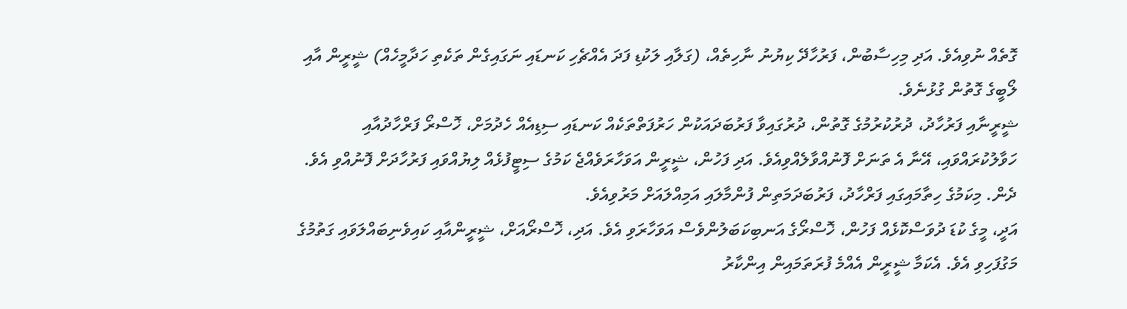ގޮތެއް ނުވިއެވެ. އަދި މިހިސާބުން، ފަރުހާދޭ ކިޔުނު ނާހިތެއް، (ގަލާއި ލަކުޑި ފަދަ އެއްޗެހި ކަނޑައި ނަގައިގެން ތަކެތި ހަދާމީހެއް) ޝީރީން އާއި ލޯބީގެ ގޮތުން ގުޅުނެވެ.
ޝީރީނާއި ފަރުހާދު، ދުރުކުރުމުގެ ގޮތުން، ދުރުގައިވާ ފަރުބަދައަކުން ހަރުފަތްތަކެއް ކަނޑައި ސިޑިއެއް ހެދުމަށް، ޚޮސްރޯ ފަރްހާދުއާއި ހަވާލުކުރައްވައި، އޭނާ އެ ތަނަށް ފޮނުއްވާލެއްވިއެވެ. އަދި ފަހުން، ޝީރީން އަވަހާރަވެއްޖެ ކަމުގެ ސިޓީފުޅެއް ލިޔުއްވައި ފަރުހާދަށް ފޮނުއްވި އެވެ. ދެން. މިކަމުގެ ހިތާމައިގައި ފަރްހާދު، ފަރުބަދަމަތިން ފުންމާލައި އަމިއްލައަށް މަރުވިއެވެ.
އަދީ، މީގެ ކުޑަ ދުވަސްކޮޅެއް ފަހުން، ޚޮސްރޯގެ އަނބިކަބަލުންވެސް އަވަހާރަވި އެވެ. އަދި، ޚޮސްރޯއަށް، ޝީރީންއާއި ކައިވެނިބައްލަވައި ގަތުމުގެ މަގުފަހިވި އެވެ. އެކަމާ ޝީރީން އެއްމެ ފުރަތަމައިން އިންކާރު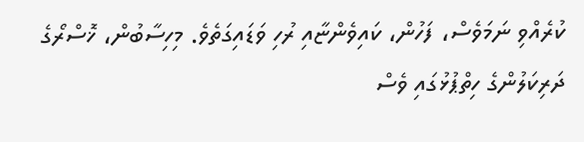ކުރެއްވި ނަމަވެސް، ފަހުން، ކައިވެންޏާއި ރުހި ވަޑައިގަތެވެ. މިހިސާބުން، ޚޮސްރޯގެ ދަރިކަލުންގެ ހިތްޕުޅުގައި ވެސް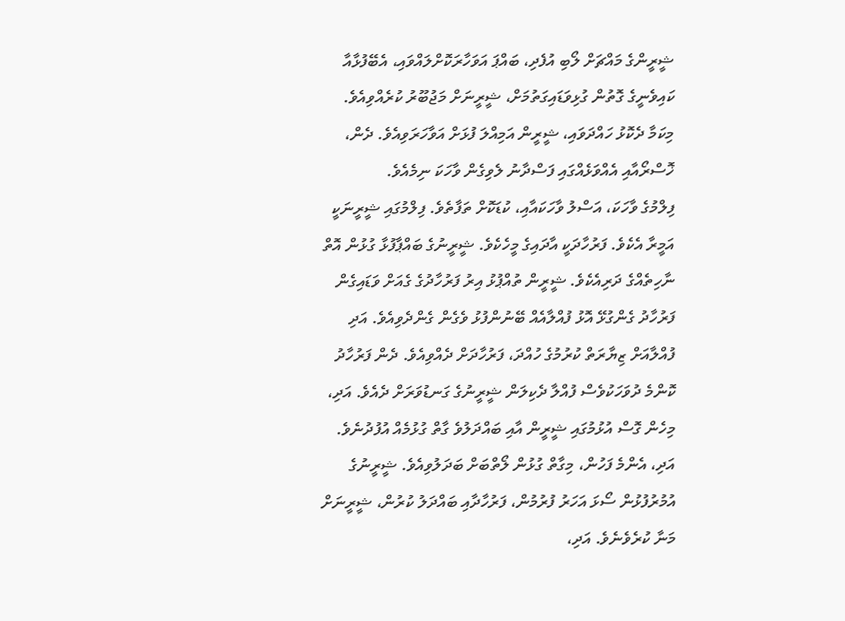ޝީރީންގެ މައްޗަށް ލޯބި އުފެދި، ބައްޕަ އަވަހާރަކޮށްލައްވައި، އެބޭފުޅާއާ ކައިވެނީގެ ގޮތުން ގުޅިވަޑައިގަތުމަށް، ޝީރީނަށް މަޖުބޫރު ކުރެއްވިއެވެ. މިކަމާ ދެކޮޅު ހައްދަވައި، ޝީރީން އަމިއްލަ ފުޅަށް އަވާހަރަވިއެވެ. ދެން، ޚޮސްރޯއާއި އެއްވަޅެއްގައި ފަސްދާނު ލެވިގެން ވާހަކަ ނިމެއެވެ.
ފިލްމުގެ ވާހަކަ، އަސްލު ވާހަކައާއި، ކުޑަކޮށް ތަފާތެވެ. ފިލްމުގައި ޝީރީނަކީ އަމީރާ އެކެވެ. ފަރުހާދަކީ އާދައިގެ މީހެކެވެ. ޝީރީނުގެ ބައްޕާފުޅާ ގުޅުން އޮތް ނާހިތެއްގެ ދަރިއެކެވެ. ޝީރީން ތުއްޕުޅު އިރު ފަރުހާދުގެ ގެއަށް ވަޑައިގެން ފަރުހާދު ގެންގުޅޭ އޮޅު ފުއްލާއެއް ބޭނުންފުޅު ވެގެން ގެންދެވިއެވެ. އަދި ފުއްލާއަށް ޒިޔާރަތް ކުރުމުގެ ހުއްދަ، ފަރުހާދަށް ދެއްވިއެވެ. ދެން ފަރުހާދު ކޮންމެ ދުވަހަކުވެސް ފުއްލާ ދެކިލަން ޝީރީނުގެ ގަނޑުވަރަށް ދެއެވެ. އަދި، މިހެން ގޮސް އުޅުމުގައި ޝީރީން އާއި ބައްދަލުވެ ގާތް ގުޅުމެއް އުފުދުނެވެ. އަދި، އެންމެ ފަހުން، މިގާތް ގުޅުން ލޯތްބަށް ބަދަލުވިއެވެ. ޝީރީނުގެ އުމުރުފުޅުން ސޯޅަ އަހަރު ފުރުމުން، ފަރުހާދާއި ބައްދަލު ކުރުން، ޝީރީނަށް މަނާ ކުރެވެނެވެ. އަދި،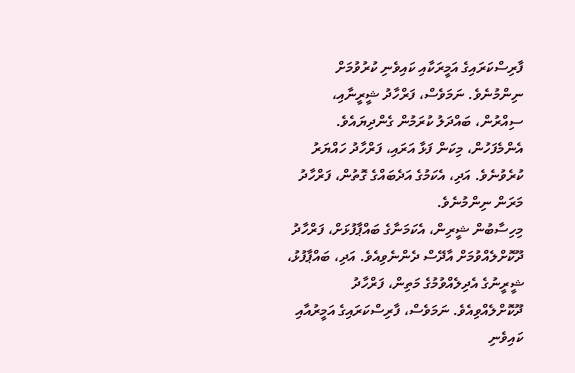ފާރިސްކަރައިގެ އަމީރަކާއި ކައިވެނި ކުރުވުމަށް ނިންމުނެވެ. ނަމަވެސް، ފަރްހާދު ޝީރީނާއި، ސިއްރުން، ބައްދަލު ކުރަމުން ގެންދިޔައެވެ. އެންމެފަހުން، މިކަން ފަޅާ އަރައި، ފަރްހާދު ހައްޔަރު ކުރެވުނެވެ. އަދި، އެކަމުގެ އަދެބައްގެ ގޮތުން، ފަރްހާދު މަރަން ނިންމުނެވެ.
މިހިސާބުން ޝީރިން، އެކަމަނާގެ ބައްޕާފުޅަށް، ފަރްހާދު ދޫކޮށްލެއްވުމަށް އާދޭސް ދެންނެވިއެވެ. އަދި، ބައްޕާފުޅު، ޝީރީނުގެ އެދިލެއްވުމުގެ މަތިން، ފަރްހާދު ދޫކޮށްލެއްވިއެވެ. ނަމަވެސް، ފާރިސްކަރައިގެ އަމީރުއާއި ކައިވެނި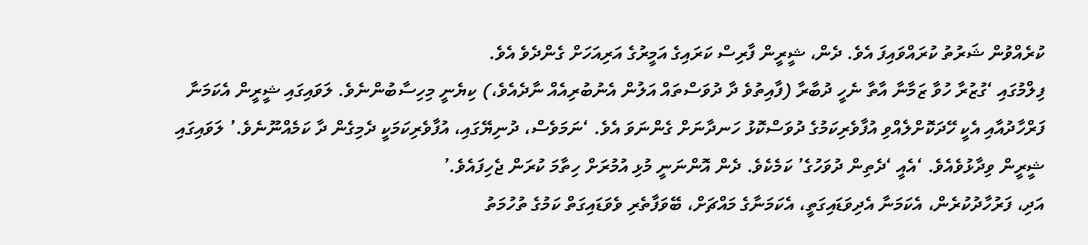ކުރެއްވުން ޝަރުތު ކުރައްވައިފަ އެވެ. ދެން، ޝީރީން ފާރިސް ކަރައިގެ އަމީރުގެ އަރިއަހަށް ގެންދެވެ އެވެ.
ފިލްމުގައި ‘ގުޒުރާ ހުވާ ޒަމާނާ އާތާ ނެހީ ދުބާރާ (ފާއިތުވެ ދާ ދުވަސްތައް އަލުން އެނުބުރިއެއް ނާދެއެވެ،) ކިޔެނީ މިހިސާބުންނެވެ. ލަވައިގައި ޝީރީން އެކަމަނާ ފަރްހާދުއާއި އެކީ ހޭދަކޮށްލެއްވި އުފާވެރިކަމުގެ ދުވަސްކޮޅު ހަނދާނަށް ގެންނަވަ އެވެ. ‘ނަމަވެސް، ދުނިޔޭގައި، އުފާވެރިކަމަކީ ދެމިގެން ދާ ކަމެއްނޫނެވެ.’ ލަވައިގައި ޝީރީން ވިދާޅުވެއެވެ. ‘އެއީ ‘ދެތިން ދުވަހުގެ’ ކަމެކެވެ. ދެން އޮންނަނީ މުޅި އުމުރަށް ހިތާމަ ކުރަން ޖެހިފައެވެ.’
އަދި، ފަރުހާދުކުރެން، އެކަމަނާ އެދިވަޑައިގަތީ، އެކަމަނާގެ މައްޗަށް، ބޭވަފާތެރި ވެވަޑައިގަތް ކަމުގެ ތުހުމަތު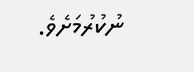ނުކުރުމަށެވެ.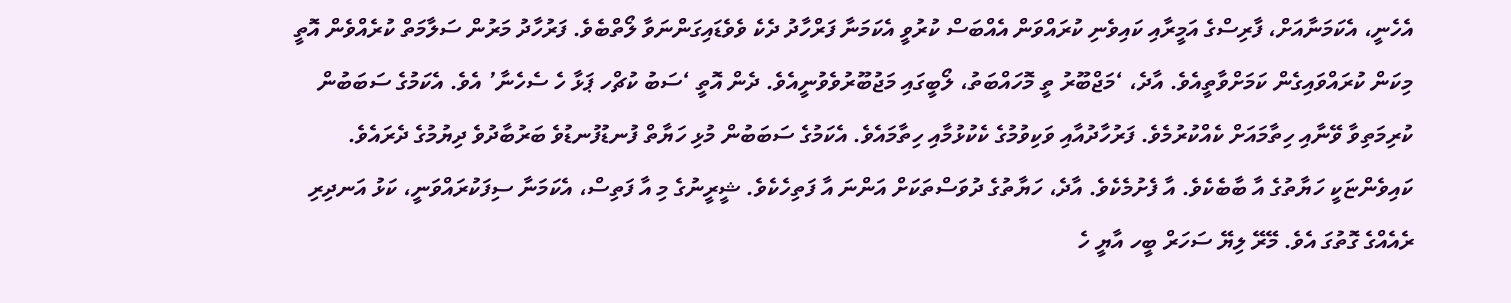އެހެނީ، އެކަމަނާއަށް، ފާރިސްގެ އަމީރާއި ކައިވެނި ކުރައްވަން އެއްބަސް ކުރުވީ އެކަމަނާ ފަރްހާދު ދެކެ ވެވެޑައިގަންނަވާ ލޯތްބެވެ. ފަރުހާދު މަރުން ސަލާމަތް ކުރެއްވެން އޮތީ މިކަން ކުރައްވައިގެން ކަމަށްވާތީއެވެ. އާދެ، ‘މަޖްބޫރު ތީ މޮހައްބަތު، ލޯބީގައި މަޖުބޫރުވެވުނީއެވެ. ދެން އޮތީ ‘ސަބު ކުޗްހ ޕަޅާ ހެ ސެހެނާ’ އެވެ. އެކަމުގެ ސަބަބުން ކުރިމަތިވާ ވޭނާއި ހިތާމައަށް ކެއްކުރުމެވެ. ފަރުހާދުއާއި ވަކިވުމުގެ ކެކުޅުމާއި ހިތާމައެވެ. އެކަމުގެ ސަބަބުން މުޅި ހަޔާތް ފުނޑުފުނޑުވެ ބަރުބާދުވެ ދިޔުމުގެ ދެރައެވެ.
ކައިވެންޏަކީ ހަޔާތުގެ އާ ބާބެކެވެ. އާ ފެށުމެކެވެ. އާދެ، ހަޔާތުގެ ދުވަސްތަކަށް އަންނަ އާ ފަތިހެކެވެ. ޝީރީނުގެ މި އާ ފަތިސް، އެކަމަނާ ސިފަކުރައްވަނީ، ކަޅު އަނދިރި ރެއެއްގެ ގޮތުގަ އެވެ. މޭރޭ ލިޔޭ ސަހަރް ބީހ އާޔީ ހެ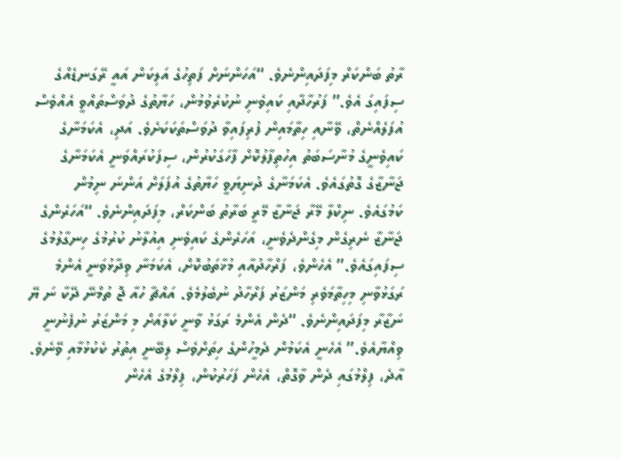ރާތު ބަންކަރް މިފަދައިންނެވެ. “އަހަންނަށް ފަތިހުގެ އަލިކަން އައީ ރޭގަނޑެއްގެ ސިފައިގަ އެވެ.” ފަރުހާދާއި ކައިވެނި ނުކުރެވުމުން، ހަޔާތުގެ ދުވަސްތައްވީ އެއްވެސް އުފަލެއްނެތް، ވޭނާއި ހިތާމައިން ފުރިފައިވާ ދުވަސްތަކަކަށެވެ. އަދި، އެކަމަނާގެ ކައިވެނީގެ މުނާސަބަތު އިހުތިފާލުކޮށް ފާހަގަކުރުން، ސިފަކުރައްވަނީ އެކަމަނާގެ ޖަނާޒާގެ ގޮތުގައެވެ. އެކަމަނާގެ ދުނިޔަވީ ހަޔާތުގެ އުފަލަށް އަންނަ ނިމުން ކަމުގައެވެ. ނިކްލާ މޭރާ ޖަނާޒާ މޭރީ ބަރާތު ބަންކަރް، މިފަދައިންނެވެ. “އަހަރެންގެ ޖަނާޒާ ނެރިގެން މިގެންދެވެނީ، އަހަރެންގެ ކައިވެނި އިއުލާނު ކުރުމުގެ ހިނގާލުމުގެ ސިފައިގައެވެ.” އެހެންވެ، ފަރްހާދުއާއި މުޚާތަބުކޮށް، އެކަމަނާ ވިދާޅުވަނީ އެންމެ ރަގަޅުވާނި މިހިތާމަވެރި މަންޒަރު ފަރްހާދު ނުބެލުމެވެ. އައްޗާ ހުއާ ޖޮ ތުމްނޭ ދޭކާ ނަ ޔޭ ނަޒާރާ މިފަދައިންނެވެ. “ދެން އެންމެ ރަގަޅު ވާނީ ކަލާއަށް މި މަންޒަރު ނުފެނުނީ ވިއްޔާއެވެ.” އެހެނީ އެކަމުން ދެމީހުންގެ ހިތަށްވެސް ލިބޭނީ އިތުރު ކެކުޅުމާއި ވޭނެވެ.
އާދެ، ފިލްމުގައި ދެން ވާގޮތް، އެހެން ފަހަރުކުން، ފިލްމުގެ އެހެން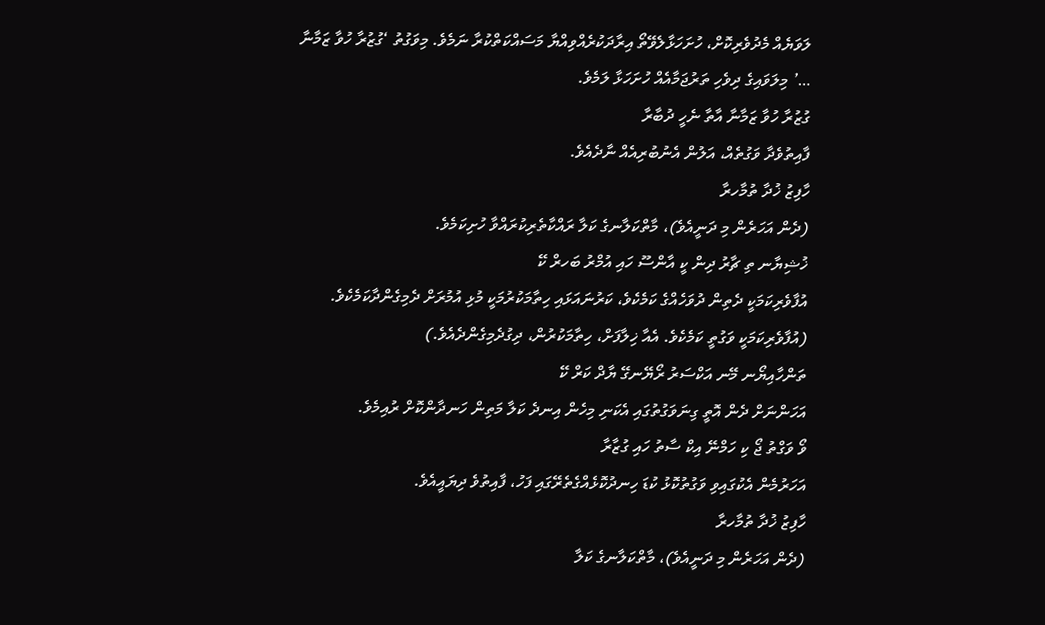ލަވަޔެއް މެދުވެރިކޮށް، ހުށަހަޅާލެވޭތޯ އިރާދަކުރެއްވިއްޔާ މަސައްކަތްކުރާ ނަމެވެ. މިވަގުތު ‘ގުޒުރާ ހުވާ ޒަމާނާ …’ މިލަވައިގެ ދިވެހި ތަރުޖަމާއެއް ހުށަހަޅާ ލަމެވެ.
ގުޒުރާ ހުވާ ޒަމާނާ އާތާ ނެހީ ދުބާރާ
ފާއިތުވެދާ ވަގުތެއް، އަލުން އެނުބުރިއެއް ނާދެއެވެ.
ހާފިޒު ޚުދާ ތުމާހރާ
(ދެން އަހަރެން މި ދަނީއެވެ)، މާތްކަލާނގެ ކަލާ ރައްކާތެރިކުރައްވާ ހުށިކަމެވެ.
ޚުޝިޔާނ ތި ޗާރު ދިން ކީ އާންސޫ ހައި އުމްރު ބަހރް ކޭ
އުފާވެރިކަމަކީ ދެތިން ދުވަހެއްގެ ކަމެކެވެ، ކަރުނައަޅައި ހިތާމަކުރުމަކީ މުޅި އުމުރަށް ދެމިގެންދާކަމެކެވެ. (އުފާވެރިކަމަކީ ވަގުތީ ކަމެކެވެ. އެއާ ޚިލާފަށް، ހިތާމަކުރުން، ދިގުދެމިގެންދެއެވެ.)
ތަންހާއިޔޯނ މޭނ އަކްސަރު ރޯޔޭނގޭ ޔާދް ކަރް ކޭ
އަހަންނަށް ދެން އޮތީ ގިނަވަގުތުގައި އެކަނި މިހެން އިނދެ ކަލާ މަތިން ހަނދާންކޮށް ރުއިމެވެ.
ވޯ ވަގްތު ޖޯ ކި ހަމްނޭ އިކް ސާތު ހައި ގުޒާރާ
އަހަރުމެން އެކުގައިވި ވަގުތުކޮޅު ކުޑަ ހިނދުކޮޅެއްގެތެރޭގައި ފަހު، ފާއިތުވެ ދިޔައީއެވެ.
ހާފިޒު ޚުދާ ތުމާހރާ
(ދެން އަހަރެން މި ދަނީއެވެ)، މާތްކަލާނގެ ކަލާ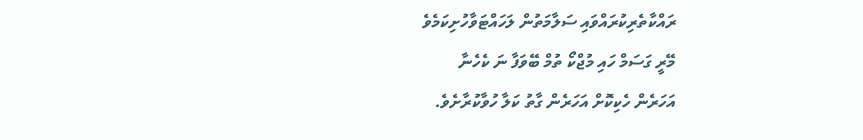ރައްކާތެރިކުރައްވައި ސަލާމަތުން ލަހައްޓަވާހުށިކަމެވެ
މޭރީ ގަސަމް ހައި މުޖްކޯ ތުމް ބޭވަފާ ނަ ކެހެނާ
އަހަރެން ހެކިކޮށް އަހަރެން ގާތު ކަލާ ހުވާކުރާށެވެ.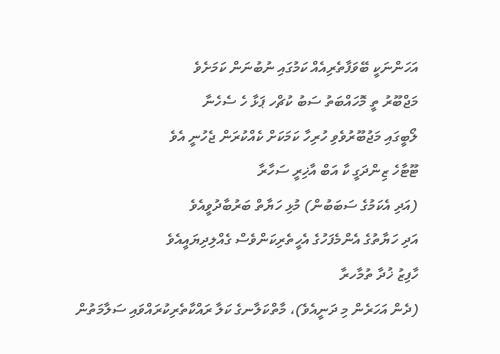އަހަންނަކީ ބޭވަފާތެރިއެއް ކަމުގައި ނުބުނަން ކަމަށެވެ
މަޖްބޫރު ތީ މޮހައްބަތު ސަބު ކުޗްހ ޕަޅާ ހެ ސެހެނާ
ލޯބީގައި މަޖުބޫރުވެވި ހުރިހާ ކަމަކަށް ކެއްކުރަން ޖެހުނީ އެވެ
ޓޫޓާހެ ޒިންދަގީ ކާ އަބް އާޚިރީ ސަހާރާ
(އަދި އެކަމުގެ ސަބަބުން) މުޅި ހަޔާތް ބަރުބާދުވީއެވެ
އަދި ހަޔާތުގެ އެންމެފަހުގެ އެހީތެރިކަންވެސް ގެއްލިދިޔައީއެވެ
ހާފިޒު ޚުދާ ތުމާހރާ
(ދެން އަހަރެން މި ދަނީއެވެ)، މާތްކަލާނގެ ކަލާ ރައްކާތެރިކުރައްވައި ސަލާމަތުން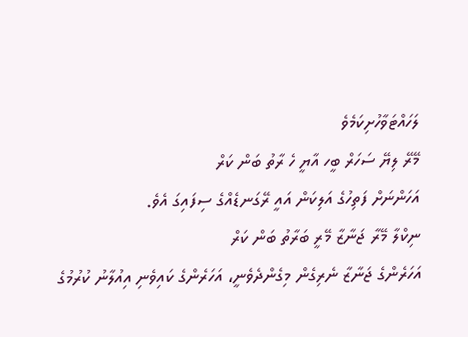ލަހައްޓަވާހުށިކަމެވެ
މޭރޭ ލިޔޭ ސަހަރް ބީހ އާޔީ ހެ ރާތު ބަން ކަރް
އަހަންނަށް ފަތިހުގެ އަލިކަން އައީ ރޭގަނޑެއްގެ ސިފައިގަ އެވެ.
ނިކްލާ މޭރާ ޖަނާޒާ މޭރީ ބަރާތު ބަން ކަރް
އަހަރެންގެ ޖަނާޒާ ނެރިގެން މިގެންދެވެނީ، އަހަރެންގެ ކައިވެނި އިއުލާނު ކުރުމުގެ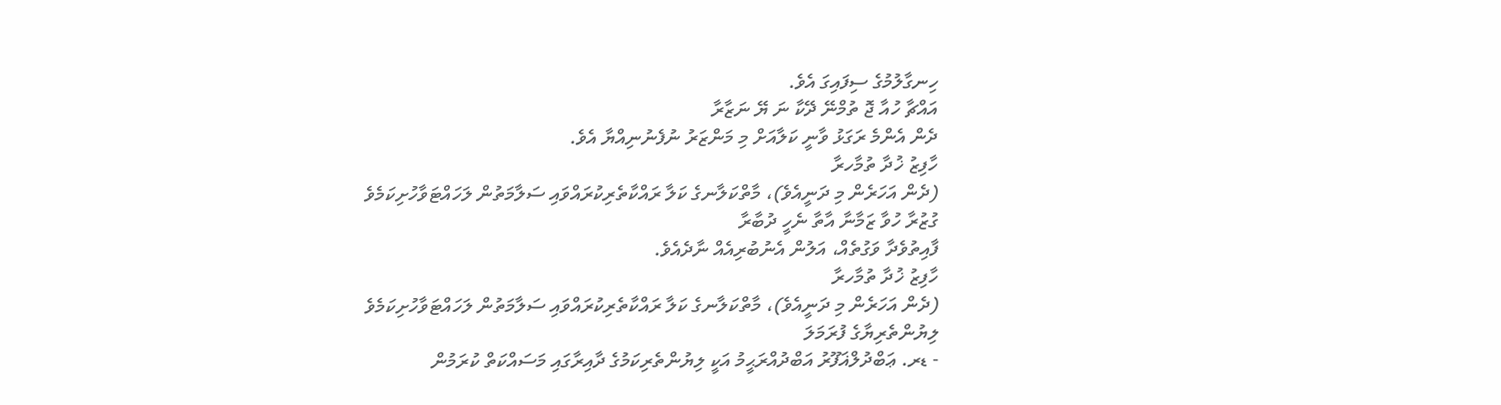ހިނގާލުމުގެ ސިފައިގަ އެވެ.
އައްޗާ ހުއާ ޖޮ ތުމްނޭ ދޭކާ ނަ ޔޭ ނަޒާރާ
ދެން އެންމެ ރަގަޅު ވާނީ ކަލާއަށް މި މަންޒަރު ނުފެނުނިއްޔާ އެވެ.
ހާފިޒު ޚުދާ ތުމާހރާ
(ދެން އަހަރެން މި ދަނީއެވެ)، މާތްކަލާނގެ ކަލާ ރައްކާތެރިކުރައްވައި ސަލާމަތުން ލަހައްޓަވާހުށިކަމެވެ
ގުޒުރާ ހުވާ ޒަމާނާ އާތާ ނެހީ ދުބާރާ
ފާއިތުވެދާ ވަގުތެއް، އަލުން އެނުބުރިއެއް ނާދެއެވެ.
ހާފިޒު ޚުދާ ތުމާހރާ
(ދެން އަހަރެން މި ދަނީއެވެ)، މާތްކަލާނގެ ކަލާ ރައްކާތެރިކުރައްވައި ސަލާމަތުން ލަހައްޓަވާހުށިކަމެވެ
ލިޔުންތެރިޔާގެ ފުރަމަލަ
- ޑރ. ޢަބްދުލްޣަފޫރު އަބްދުއްރަޙީމު އަކީ ލިޔުންތެރިކަމުގެ ދާއިރާގައި މަސައްކަތް ކުރަމުން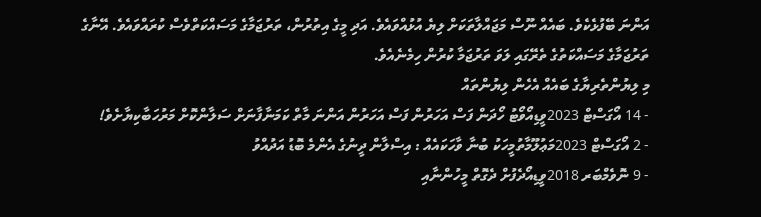އަންނަ ބޭފުޅެކެވެ. ބައެއް ނޫސް މަޖައްލާތަކަށް ލިޔެ އުޅުއްވައެވެ. އަދި މީގެ އިތުރުން، ތަރުޖަމާގެ މަސައްކަތްވެސް ކުރައްވައެވެ. އޭނާގެ ތަރުޖަމާގެ މަސައްކަތުގެ ތެރޭގައި ލަވަ ތަރުޖަމާ ކުރުން ހިމެނެއެވެ.
މި ލިޔުންތެރިޔާގެ ބައެއް އެހެން ލިޔުންތައް
- 14 އޯގަސްޓް 2023ވީޑިއޯވޯޓު ހޯދަން ފަސް އަހަރުން ފަސް އަހަރުން އަންނަ މާތް ކަމަނާފާނަށް ސަލާންކޮށް މަރުހަބާކިޔާށެވެ!
- 2 އޯގަސްޓް 2023މަޢުލޫމާތުމީހަކު ބުނާ ވާހަކައެއް : އިސްލާން ދީނުގެ އެންމެ ބޮޑު އަދުއްވު
- 9 ނޮވެމްބަރ 2018ވީޑިއޯދެފުށް ދެގޮތް މީހުންނާއި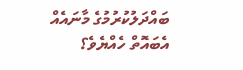ބައްދަލުކުރުމުގެ މާނައެއް އެބައޮތް ހެއްޔެވެ؟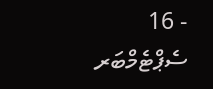- 16 ސެޕްޓެމްބަރ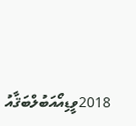2018ވީޑިއޯއަބުލްބަޤާއު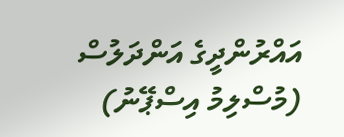އައްރުންދީގެ އަންދަލުސް (މުސްލިމު އިސްޕޭނު)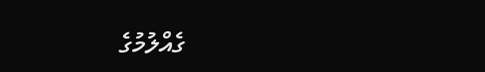ގެއްލުމުގެ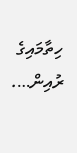ހިތާމައިގެ ރުއިން….